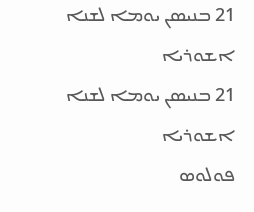21 ܒܢܝܣܢ ܝܘܡܐ ܠܫܢܐ ܐܫܘܪܝܐ
21 ܒܢܝܣܢ ܝܘܡܐ ܠܫܢܐ  ܐܫܘܪܝܐ
ܦܘܠܘܣ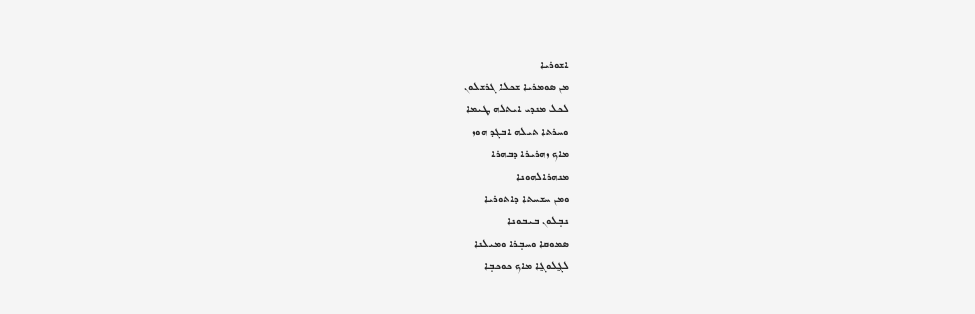ܐܫܘܪܝܐ
ܡܢ ܣܘܡܪܝܐ ܫܟܠܐ ܓܪܫܠܘܢ
ܠܟܠ ܡܢܕܝ ܐܝܬܠܗ ܛܝܡܐ
ܘܚܪܬܐ ܬܝܠܗ ܐܒܓܕ ܗܘܙ
ܡܐܟ ܙܗܪܝܪܐ ܕܒܗܪܐ
ܡܢܗܪܐܠܗܘܢܐ
ܘܡܢ ܚܫܚܬܐ ܕܐܬܘܪܝܐ
ܢܒ̣ܠܘܢ ܒܝܒܘܢܐ
ܣܡܘܩܐ ܘܚܒ̣ܪܐ ܘܡܝܠܢܐ
ܠܓ̰ܠܘܓ̰ܐ ܡܐܟ ܟܘܟܒ̣ܐ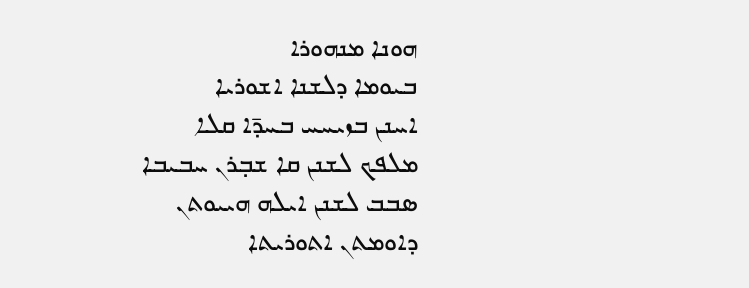ܗܘܢܐ ܡܢܗܘܪܐ
ܒܝܘܡܐ ܕܠܫܢܐ ܐܫܘܪܝܐ
ܐܚܢܢ ܒܙܝܚܚ ܒܚܕ̄ܐ ܩܠܐ
ܡܠܦܟ ܠܫܢܢ ܩܐ ܫܒ̣ܪܢ ܚܒܝܒܐ
ܣܒܒ ܠܫܢܢ ܐܝܠܗ ܗܝܝܘܬܢ
ܕܐܘܡܬܢ ܐܬܘܪܝܬܐ